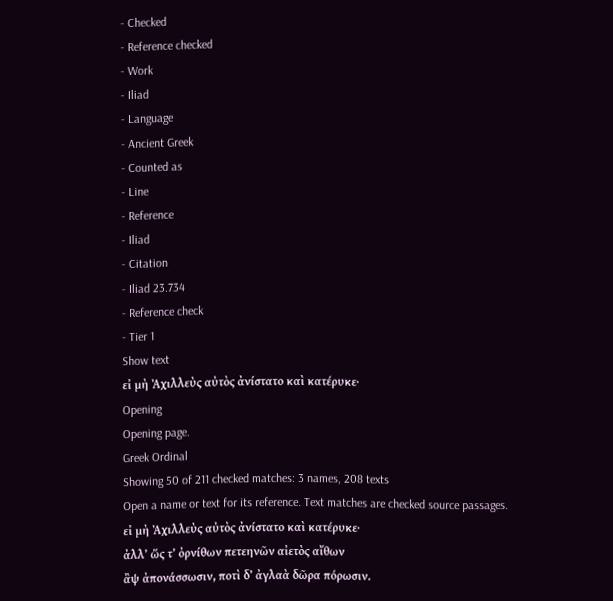- Checked
- Reference checked
- Work
- Iliad
- Language
- Ancient Greek
- Counted as
- Line
- Reference
- Iliad
- Citation
- Iliad 23.734
- Reference check
- Tier 1
Show text
εἰ μὴ Ἀχιλλεὺς αὐτὸς ἀνίστατο καὶ κατέρυκε·
Opening
Opening page.
Greek Ordinal
Showing 50 of 211 checked matches: 3 names, 208 texts
Open a name or text for its reference. Text matches are checked source passages.
εἰ μὴ Ἀχιλλεὺς αὐτὸς ἀνίστατο καὶ κατέρυκε·
ἀλλʼ ὥς τʼ ὀρνίθων πετεηνῶν αἰετὸς αἴθων
ἂψ ἀπονάσσωσιν, ποτὶ δʼ ἀγλαὰ δῶρα πόρωσιν.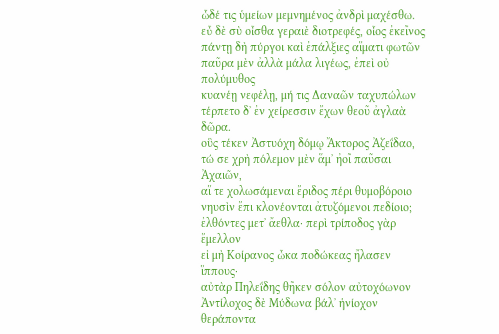ὧδέ τις ὑμείων μεμνημένος ἀνδρὶ μαχέσθω.
εὖ δὲ σὺ οἶσθα γεραιὲ διοτρεφές, οἷος ἐκεῖνος
πάντῃ δὴ πύργοι καὶ ἐπάλξιες αἵματι φωτῶν
παῦρα μὲν ἀλλὰ μάλα λιγέως, ἐπεὶ οὐ πολύμυθος
κυανέῃ νεφέλῃ, μή τις Δαναῶν ταχυπώλων
τέρπετο δʼ ἐν χείρεσσιν ἔχων θεοῦ ἀγλαὰ δῶρα.
οὓς τέκεν Ἀστυόχη δόμῳ Ἄκτορος Ἀζεΐδαο,
τώ σε χρὴ πόλεμον μὲν ἅμʼ ἠοῖ παῦσαι Ἀχαιῶν,
αἵ τε χολωσάμεναι ἔριδος πέρι θυμοβόροιο
νηυσὶν ἔπι κλονέονται ἀτυζόμενοι πεδίοιο;
ἐλθόντες μετʼ ἄεθλα· περὶ τρίποδος γὰρ ἔμελλον
εἰ μὴ Κοίρανος ὦκα ποδώκεας ἤλασεν ἵππους·
αὐτὰρ Πηλεΐδης θῆκεν σόλον αὐτοχόωνον
Ἀντίλοχος δὲ Μύδωνα βάλʼ ἡνίοχον θεράποντα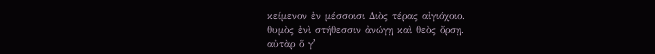κείμενον ἐν μέσσοισι Διὸς τέρας αἰγιόχοιο.
θυμὸς ἐνὶ στήθεσσιν ἀνώγῃ καὶ θεὸς ὄρσῃ.
αὐτὰρ ὅ γʼ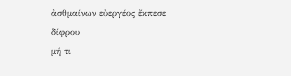ἀσθμαίνων εὐεργέος ἔκπεσε δίφρου
μή τι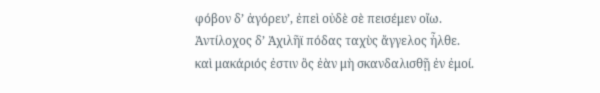φόβον δʼ ἀγόρευʼ, ἐπεὶ οὐδὲ σὲ πεισέμεν οἴω.
Ἀντίλοχος δʼ Ἀχιλῆϊ πόδας ταχὺς ἄγγελος ἦλθε.
καὶ μακάριός ἐστιν ὃς ἐὰν μὴ σκανδαλισθῇ ἐν ἐμοί.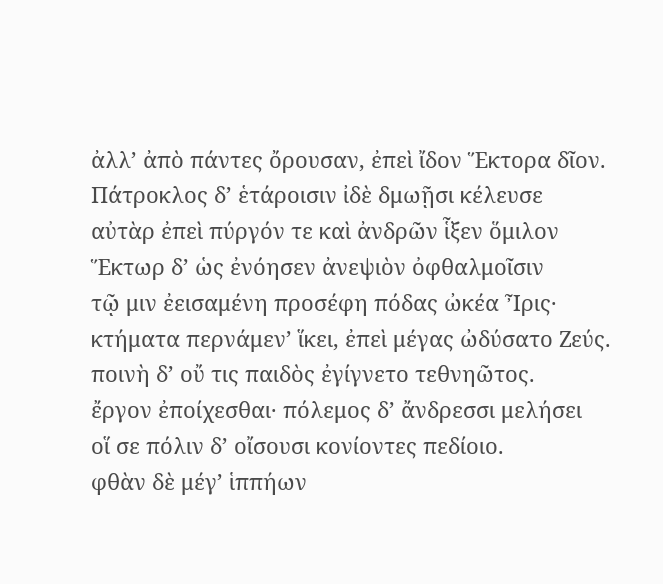ἀλλʼ ἀπὸ πάντες ὄρουσαν, ἐπεὶ ἴδον Ἕκτορα δῖον.
Πάτροκλος δʼ ἑτάροισιν ἰδὲ δμωῇσι κέλευσε
αὐτὰρ ἐπεὶ πύργόν τε καὶ ἀνδρῶν ἷξεν ὅμιλον
Ἕκτωρ δʼ ὡς ἐνόησεν ἀνεψιὸν ὀφθαλμοῖσιν
τῷ μιν ἐεισαμένη προσέφη πόδας ὠκέα Ἶρις·
κτήματα περνάμενʼ ἵκει, ἐπεὶ μέγας ὠδύσατο Ζεύς.
ποινὴ δʼ οὔ τις παιδὸς ἐγίγνετο τεθνηῶτος.
ἔργον ἐποίχεσθαι· πόλεμος δʼ ἄνδρεσσι μελήσει
οἵ σε πόλιν δʼ οἴσουσι κονίοντες πεδίοιο.
φθὰν δὲ μέγʼ ἱππήων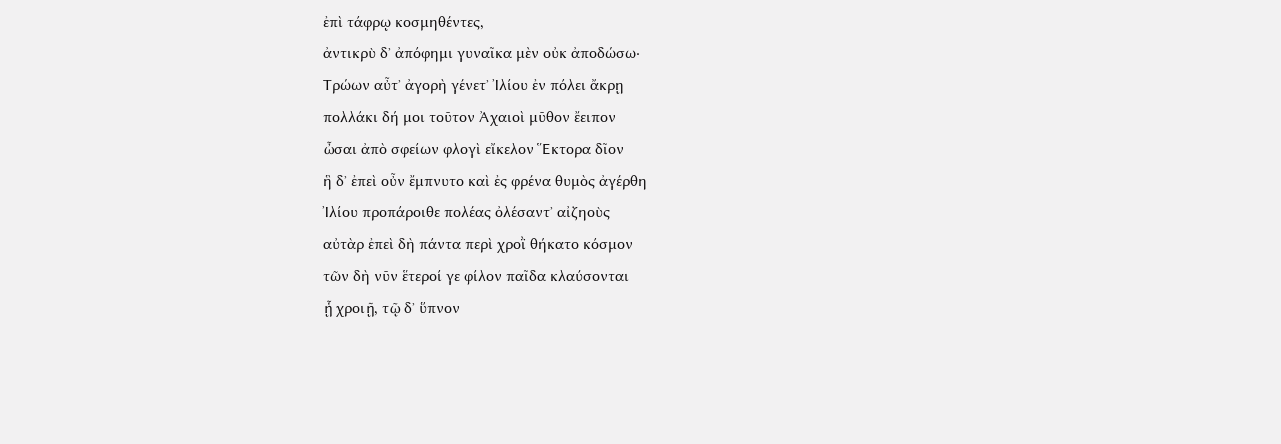ἐπὶ τάφρῳ κοσμηθέντες,
ἀντικρὺ δʼ ἀπόφημι γυναῖκα μὲν οὐκ ἀποδώσω·
Τρώων αὖτʼ ἀγορὴ γένετʼ Ἰλίου ἐν πόλει ἄκρῃ
πολλάκι δή μοι τοῦτον Ἀχαιοὶ μῦθον ἔειπον
ὦσαι ἀπὸ σφείων φλογὶ εἴκελον Ἕκτορα δῖον
ἣ δʼ ἐπεὶ οὖν ἔμπνυτο καὶ ἐς φρένα θυμὸς ἀγέρθη
Ἰλίου προπάροιθε πολέας ὀλέσαντʼ αἰζηοὺς
αὐτὰρ ἐπεὶ δὴ πάντα περὶ χροῒ θήκατο κόσμον
τῶν δὴ νῦν ἕτεροί γε φίλον παῖδα κλαύσονται
ᾗ χροιῇ, τῷ δʼ ὕπνον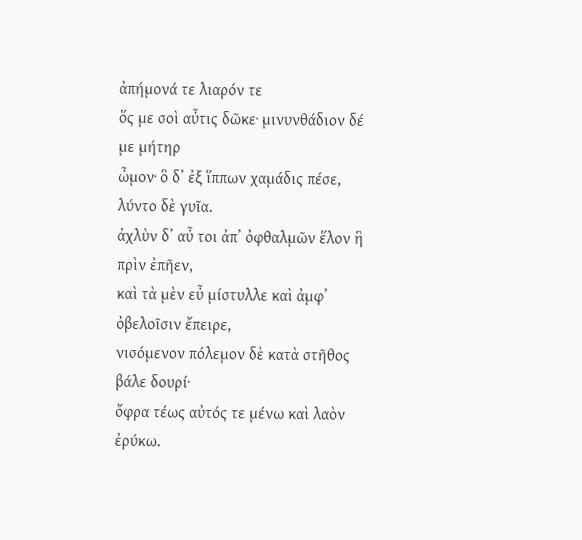ἀπήμονά τε λιαρόν τε
ὅς με σοὶ αὖτις δῶκε· μινυνθάδιον δέ με μήτηρ
ὦμον· ὃ δʼ ἐξ ἵππων χαμάδις πέσε, λύντο δὲ γυῖα.
ἀχλὺν δʼ αὖ τοι ἀπʼ ὀφθαλμῶν ἕλον ἣ πρὶν ἐπῆεν,
καὶ τὰ μὲν εὖ μίστυλλε καὶ ἀμφʼ ὀβελοῖσιν ἔπειρε,
νισόμενον πόλεμον δὲ κατὰ στῆθος βάλε δουρί·
ὄφρα τέως αὐτός τε μένω καὶ λαὸν ἐρύκω.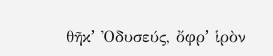θῆκʼ Ὀδυσεύς, ὄφρʼ ἱρὸν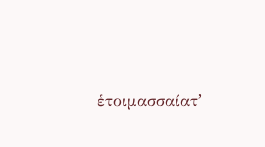ἑτοιμασσαίατʼ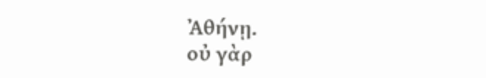Ἀθήνῃ.
οὐ γὰρ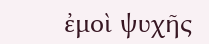ἐμοὶ ψυχῆς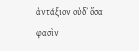ἀντάξιον οὐδʼ ὅσα φασὶν